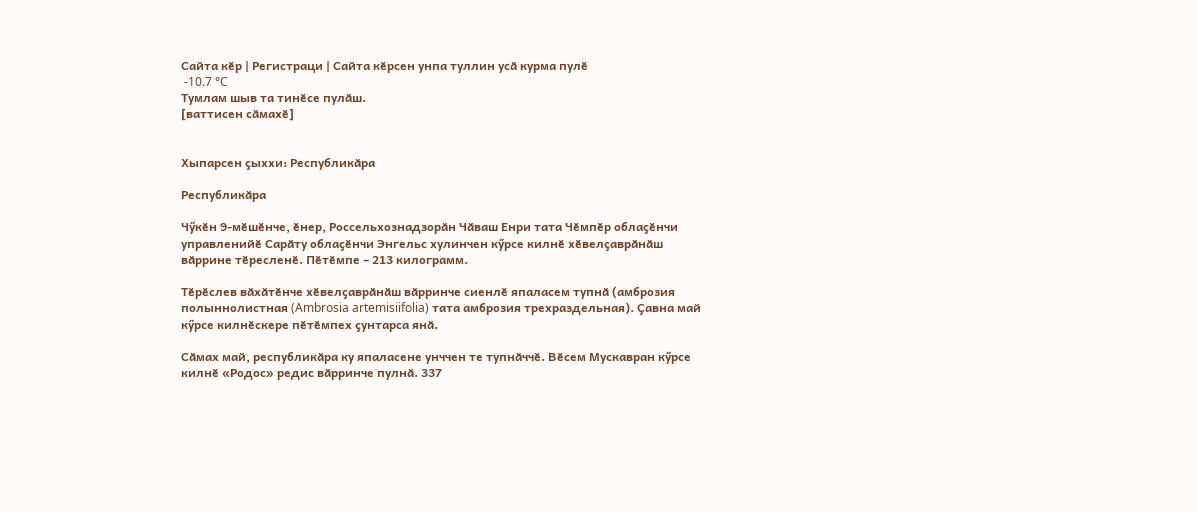Сайта кӗр | Регистраци | Сайта кӗрсен унпа туллин усӑ курма пулӗ
 -10.7 °C
Тумлам шыв та тинӗсе пулӑш.
[ваттисен сӑмахӗ]


Хыпарсен ҫыххи: Республикӑра

Республикӑра

Чӳкӗн 9-мӗшӗнче, ӗнер, Россельхознадзорӑн Чӑваш Енри тата Чӗмпӗр облаҫӗнчи управленийӗ Сарӑту облаҫӗнчи Энгельс хулинчен кӳрсе килнӗ хӗвелҫаврӑнӑш вӑррине тӗресленӗ. Пӗтӗмпе – 213 килограмм.

Тӗрӗслев вӑхӑтӗнче хӗвелҫаврӑнӑш вӑрринче сиенлӗ япаласем тупнӑ (амброзия полыннолистная (Ambrosia artemisiifolia) тата амброзия трехраздельная). Ҫавна май кӳрсе килнӗскере пӗтӗмпех ҫунтарса янӑ.

Сӑмах май, республикӑра ку япаласене унччен те тупнӑччӗ. Вӗсем Мускавран кӳрсе килнӗ «Родос» редис вӑрринче пулнӑ. 337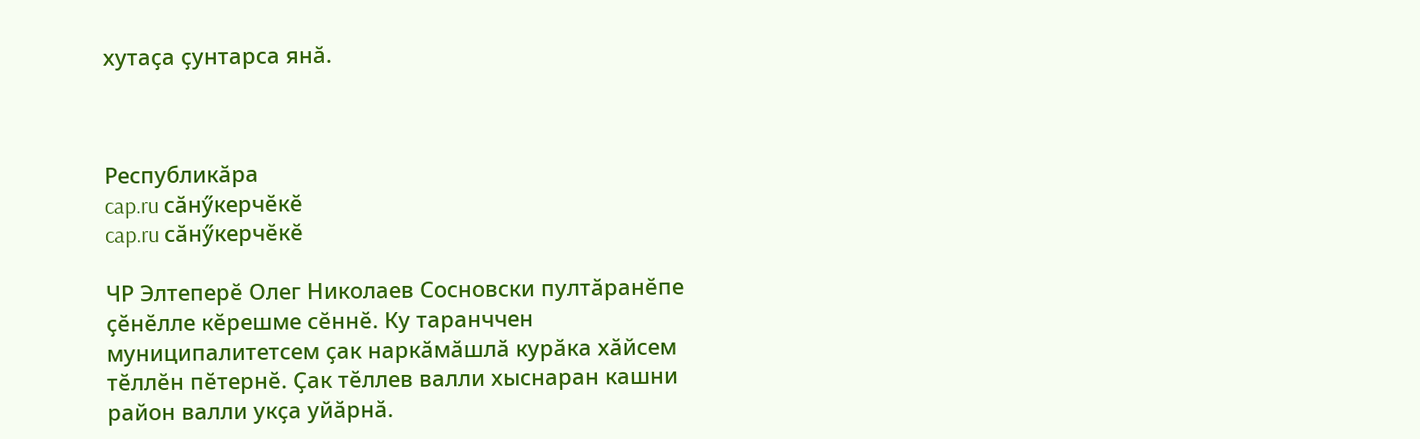хутаҫа ҫунтарса янӑ.



Республикӑра
cap.ru сӑнӳкерчӗкӗ
cap.ru сӑнӳкерчӗкӗ

ЧР Элтеперӗ Олег Николаев Сосновски пултӑранӗпе ҫӗнӗлле кӗрешме сӗннӗ. Ку таранччен муниципалитетсем ҫак наркӑмӑшлӑ курӑка хӑйсем тӗллӗн пӗтернӗ. Ҫак тӗллев валли хыснаран кашни район валли укҫа уйӑрнӑ.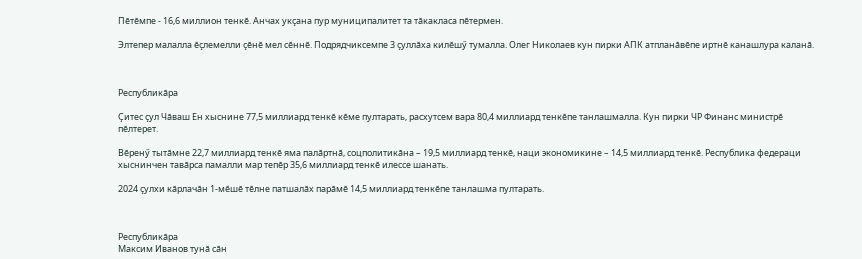Пӗтӗмпе - 16,6 миллион тенкӗ. Анчах укҫана пур муниципалитет та тӑкакласа пӗтермен.

Элтепер малалла ӗҫлемелли ҫӗнӗ мел сӗннӗ. Подрядчиксемпе 3 ҫуллӑха килӗшӳ тумалла. Олег Николаев кун пирки АПК атпланӑвӗпе иртнӗ канашлура каланӑ.



Республикӑра

Ҫитес ҫул Чӑваш Ен хыснине 77,5 миллиард тенкӗ кӗме пултарать, расхутсем вара 80,4 миллиард тенкӗпе танлашмалла. Кун пирки ЧР Финанс министрӗ пӗлтерет.

Вӗренӳ тытӑмне 22,7 миллиард тенкӗ яма палӑртнӑ, соцполитикӑна – 19,5 миллиард тенкӗ, наци экономикине – 14,5 миллиард тенкӗ. Республика федераци хыснинчен тавӑрса памалли мар тепӗр 35,6 миллиард тенкӗ илессе шанать.

2024 ҫулхи кӑрлачӑн 1-мӗшӗ тӗлне патшалӑх парӑмӗ 14,5 миллиард тенкӗпе танлашма пултарать.



Республикӑра
Максим Иванов тунӑ сӑн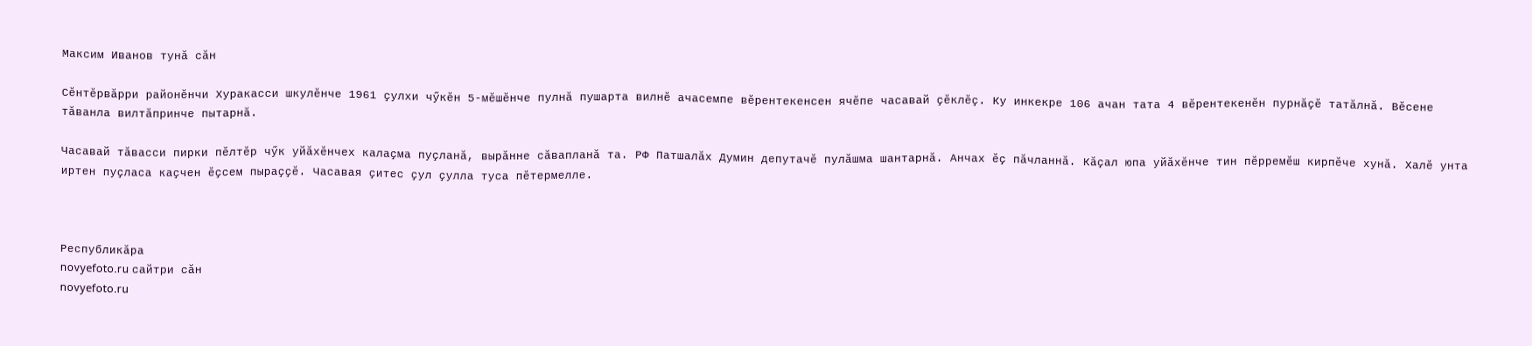Максим Иванов тунӑ сӑн

Сӗнтӗрвӑрри районӗнчи Хуракасси шкулӗнче 1961 ҫулхи чӳкӗн 5-мӗшӗнче пулнӑ пушарта вилнӗ ачасемпе вӗрентекенсен ячӗпе часавай ҫӗклӗҫ. Ку инкекре 106 ачан тата 4 вӗрентекенӗн пурнӑҫӗ татӑлнӑ. Вӗсене тӑванла вилтӑпринче пытарнӑ.

Часавай тӑвасси пирки пӗлтӗр чӳк уйӑхӗнчех калаҫма пуҫланӑ, вырӑнне сӑвапланӑ та. РФ Патшалӑх Думин депутачӗ пулӑшма шантарнӑ. Анчах ӗҫ пӑчланнӑ. Кӑҫал юпа уйӑхӗнче тин пӗрремӗш кирпӗче хунӑ. Халӗ унта иртен пуҫласа каҫчен ӗҫсем пыраҫҫӗ. Часавая ҫитес ҫул ҫулла туса пӗтермелле.



Республикӑра
novyefoto.ru сайтри сӑн
novyefoto.ru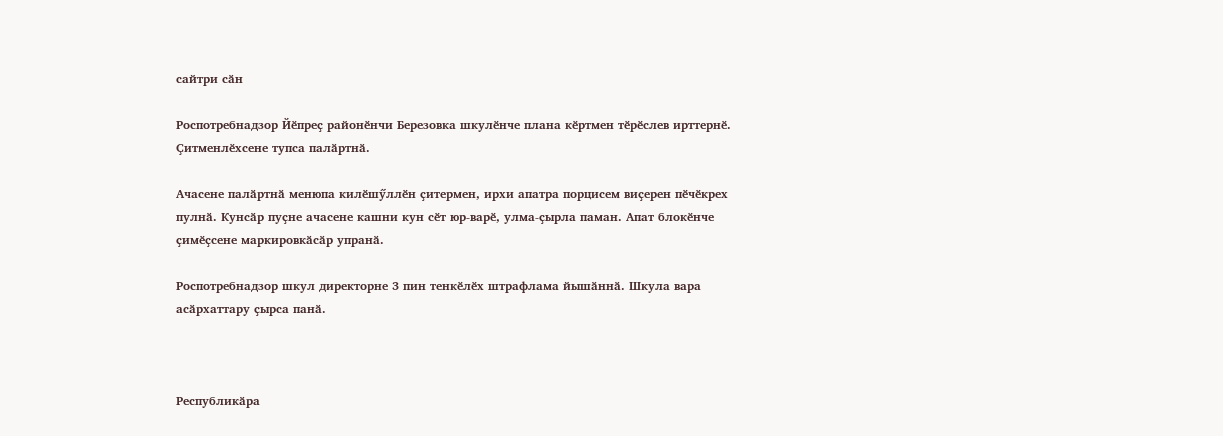сайтри сӑн

Роспотребнадзор Йӗпреҫ районӗнчи Березовка шкулӗнче плана кӗртмен тӗрӗслев ирттернӗ. Ҫитменлӗхсене тупса палӑртнӑ.

Ачасене палӑртнӑ менюпа килӗшӳллӗн ҫитермен, ирхи апатра порцисем виҫерен пӗчӗкрех пулнӑ. Кунсӑр пуҫне ачасене кашни кун сӗт юр-варӗ, улма-ҫырла паман. Апат блокӗнче ҫимӗҫсене маркировкӑсӑр упранӑ.

Роспотребнадзор шкул директорне 3 пин тенкӗлӗх штрафлама йышӑннӑ. Шкула вара асӑрхаттару ҫырса панӑ.



Республикӑра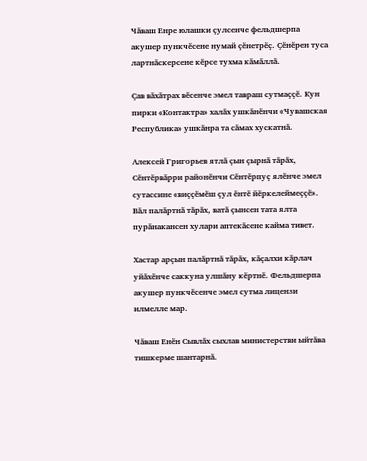Чӑваш Енре юлашки ҫулсенче фельдшерпа акушер пункчӗсене нумай ҫӗнетрӗҫ. Ҫӗнӗрен туса лартнӑскерсене кӗрсе тухма кӑмӑллӑ.

Ҫав вӑхӑтрах вӗсенче эмел тавраш сутмаҫҫӗ. Кун пирки «Контактра» халӑх ушкӑнӗнчи «Чувашская Республика» ушкӑнра та сӑмах хускатнӑ.

Алексей Григорьев ятлӑ ҫын ҫырнӑ тӑрӑх, Сӗнтӗрвӑрри районӗнчи Сӗнтӗрпуҫ ялӗнче эмел сутассине «виҫҫӗмӗш ҫул ӗнтӗ йӗркелеймеҫҫӗ». Вӑл палӑртнӑ тӑрӑх, ватӑ ҫынсен тата ялта пурӑнакансен хулари аптекӑсене кайма тивет.

Хастар арҫын палӑртнӑ тӑрӑх, кӑҫалхи кӑрлач уйӑхӗнче саккуна улшӑну кӗртнӗ. Фельдшерпа акушер пункчӗсенче эмел сутма лицензи илмелле мар.

Чӑваш Енӗн Сывлӑх сыхлав министерстви ыйтӑва тишкерме шантарнӑ.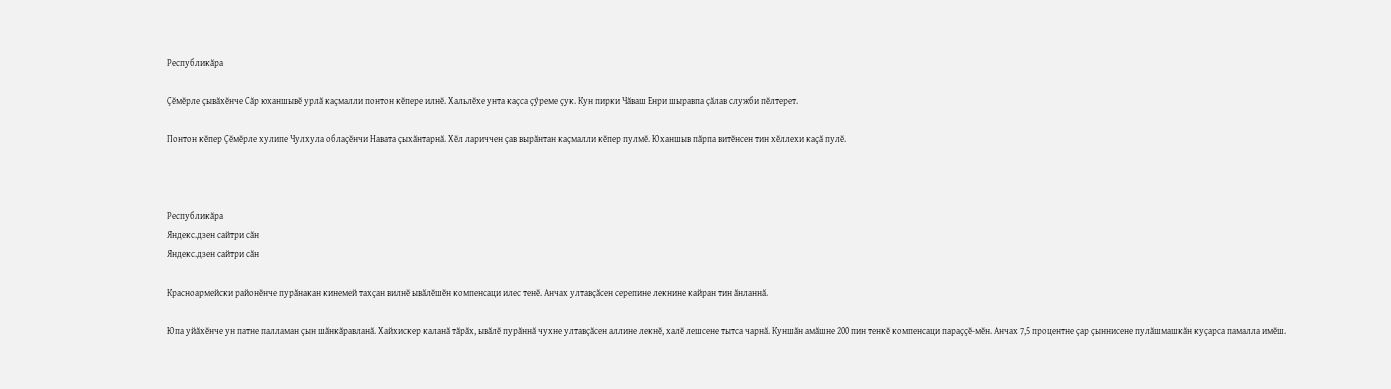Республикӑра

Ҫӗмӗрле ҫывӑхӗнче Сӑр юханшывӗ урлӑ каҫмалли понтон кӗпере илнӗ. Хальлӗхе унта каҫса ҫӳреме ҫук. Кун пирки Чӑваш Енри шыравпа ҫӑлав служби пӗлтерет.

Понтон кӗпер Ҫӗмӗрле хулипе Чулхула облаҫӗнчи Навата ҫыхӑнтарнӑ. Хӗл лариччен ҫав вырӑнтан каҫмалли кӗпер пулмӗ. Юханшыв пӑрпа витӗнсен тин хӗллехи каҫӑ пулӗ.



Республикӑра
Яндекс.дзен сайтри сӑн
Яндекс.дзен сайтри сӑн

Красноармейски районӗнче пурӑнакан кинемей тахҫан вилнӗ ывӑлӗшӗн компенсаци илес тенӗ. Анчах ултавҫӑсен серепине лекнине кайран тин ӑнланнӑ.

Юпа уйӑхӗнче ун патне палламан ҫын шӑнкӑравланӑ. Хайхискер каланӑ тӑрӑх, ывӑлӗ пурӑннӑ чухне ултавҫӑсен аллине лекнӗ, халӗ лешсене тытса чарнӑ. Куншӑн амӑшне 200 пин тенкӗ компенсаци параҫҫӗ-мӗн. Анчах 7,5 процентне ҫар ҫыннисене пулӑшмашкӑн куҫарса памалла имӗш.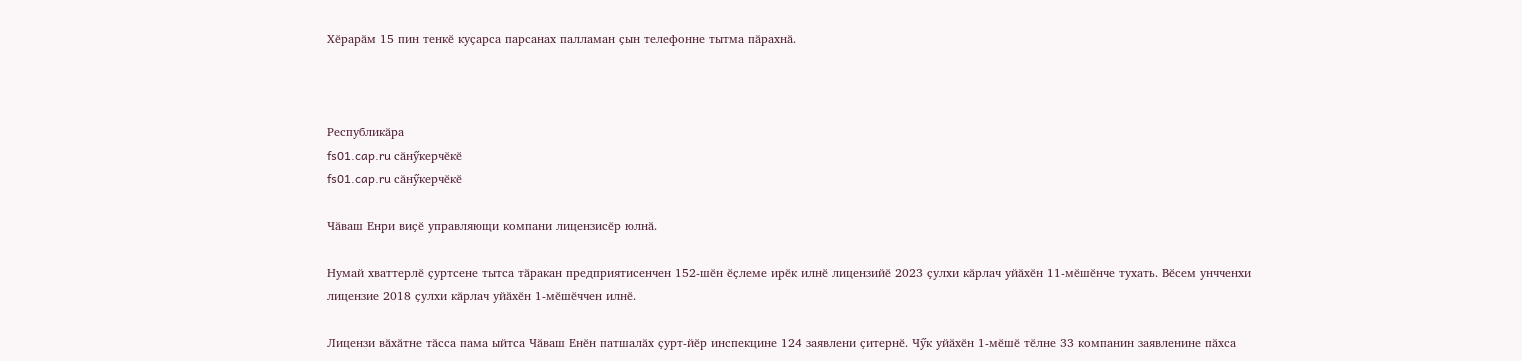Хӗрарӑм 15 пин тенкӗ куҫарса парсанах палламан ҫын телефонне тытма пӑрахнӑ.



Республикӑра
fs01.cap.ru сӑнӳкерчӗкӗ
fs01.cap.ru сӑнӳкерчӗкӗ

Чӑваш Енри виҫӗ управляющи компани лицензисӗр юлнӑ.

Нумай хваттерлӗ ҫуртсене тытса тӑракан предприятисенчен 152-шӗн ӗҫлеме ирӗк илнӗ лицензийӗ 2023 ҫулхи кӑрлач уйӑхӗн 11-мӗшӗнче тухать. Вӗсем унчченхи лицензие 2018 ҫулхи кӑрлач уйӑхӗн 1-мӗшӗччен илнӗ.

Лицензи вӑхӑтне тӑсса пама ыйтса Чӑваш Енӗн патшалӑх ҫурт-йӗр инспекцине 124 заявлени ҫитернӗ. Чӳк уйӑхӗн 1-мӗшӗ тӗлне 33 компанин заявленине пӑхса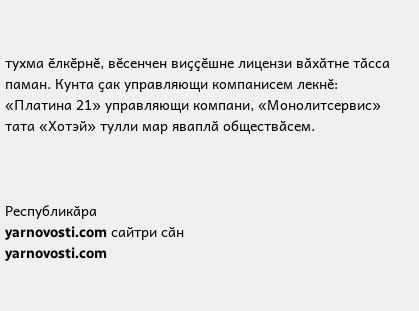тухма ӗлкӗрнӗ, вӗсенчен виҫҫӗшне лицензи вӑхӑтне тӑсса паман. Кунта ҫак управляющи компанисем лекнӗ: «Платина 21» управляющи компани, «Монолитсервис» тата «Хотэй» тулли мар яваплӑ обществӑсем.



Республикӑра
yarnovosti.com сайтри сӑн
yarnovosti.com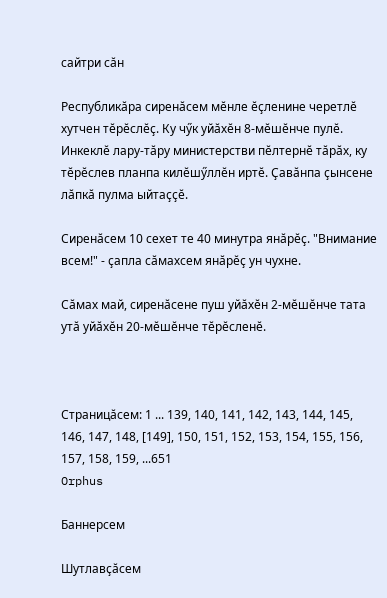сайтри сӑн

Республикӑра сиренӑсем мӗнле ӗҫленине черетлӗ хутчен тӗрӗслӗҫ. Ку чӳк уйӑхӗн 8-мӗшӗнче пулӗ. Инкеклӗ лару-тӑру министерстви пӗлтернӗ тӑрӑх, ку тӗрӗслев планпа килӗшӳллӗн иртӗ. Ҫавӑнпа ҫынсене лӑпкӑ пулма ыйтаҫҫӗ.

Сиренӑсем 10 сехет те 40 минутра янӑрӗҫ. "Внимание всем!" - ҫапла сӑмахсем янӑрӗҫ ун чухне.

Сӑмах май, сиренӑсене пуш уйӑхӗн 2-мӗшӗнче тата утӑ уйӑхӗн 20-мӗшӗнче тӗрӗсленӗ.



Страницӑсем: 1 ... 139, 140, 141, 142, 143, 144, 145, 146, 147, 148, [149], 150, 151, 152, 153, 154, 155, 156, 157, 158, 159, ...651
Orphus

Баннерсем

Шутлавҫӑсем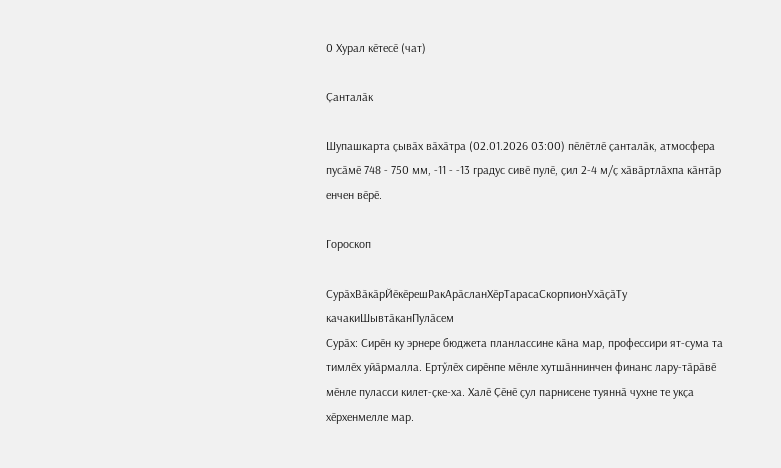0 Хурал кӗтесӗ (чат)

Ҫанталӑк

Шупашкарта ҫывӑх вӑхӑтра (02.01.2026 03:00) пӗлӗтлӗ ҫанталӑк, атмосфера пусӑмӗ 748 - 750 мм, -11 - -13 градус сивӗ пулӗ, ҫил 2-4 м/ҫ хӑвӑртлӑхпа кӑнтӑр енчен вӗрӗ.

Гороскоп

СурӑхВӑкӑрЙӗкӗрешРакАрӑсланХӗрТарасаСкорпионУхӑҫӑТу качакиШывтӑканПулӑсем
Сурӑх: Сирӗн ку эрнере бюджета планлассине кӑна мар, профессири ят-сума та тимлӗх уйӑрмалла. Ертӳлӗх сирӗнпе мӗнле хутшӑннинчен финанс лару-тӑрӑвӗ мӗнле пуласси килет-ҫке-ха. Халӗ Ҫӗнӗ ҫул парнисене туяннӑ чухне те укҫа хӗрхенмелле мар.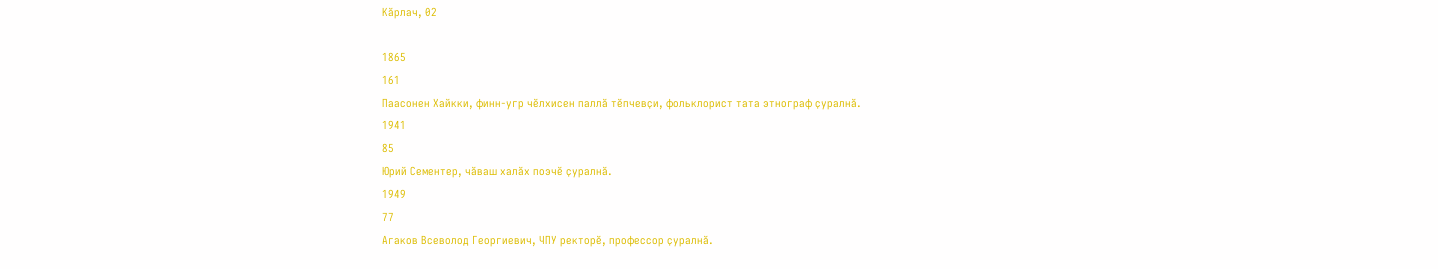Кӑрлач, 02

1865
161
Паасонен Хайкки, финн-угр чӗлхисен паллӑ тӗпчевҫи, фольклорист тата этнограф ҫуралнӑ.
1941
85
Юрий Сементер, чӑваш халӑх поэчӗ ҫуралнӑ.
1949
77
Агаков Всеволод Георгиевич, ЧПУ ректорӗ, профессор ҫуралнӑ.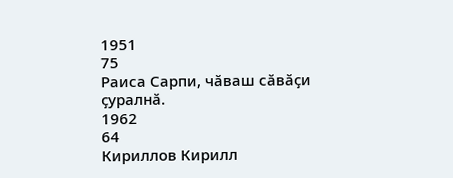1951
75
Раиса Сарпи, чӑваш сӑвӑҫи ҫуралнӑ.
1962
64
Кириллов Кирилл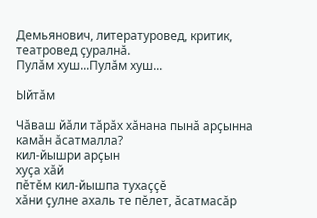Демьянович, литературовед, критик, театровед ҫуралнӑ.
Пулӑм хуш...Пулӑм хуш...

Ыйтӑм

Чӑваш йӑли тӑрӑх хӑнана пынӑ арҫынна камӑн ӑсатмалла?
кил-йышри арҫын
хуҫа хӑй
пӗтӗм кил-йышпа тухаҫҫӗ
хӑни ҫулне ахаль те пӗлет, ӑсатмасӑр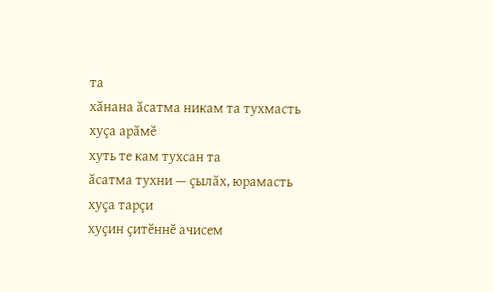та
хӑнана ӑсатма никам та тухмасть
хуҫа арӑмӗ
хуть те кам тухсан та
ӑсатма тухни — ҫылӑх, юрамасть
хуҫа тарҫи
хуҫин ҫитӗннӗ ачисем